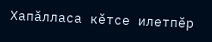Хапăлласа кĕтсе илетпĕр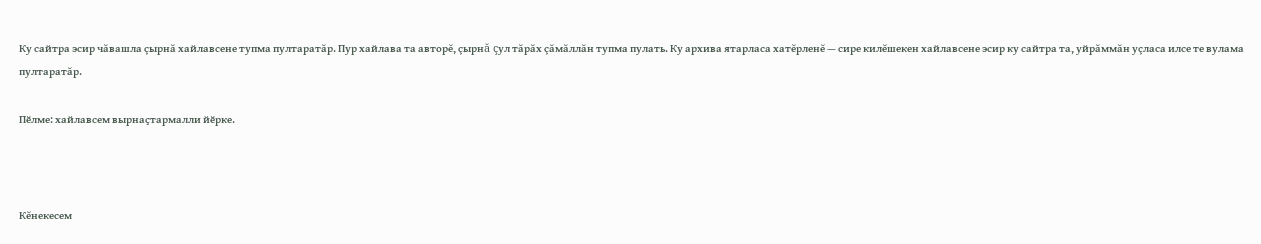Ку сайтра эсир чăвашла çырнă хайлавсене тупма пултаратăр. Пур хайлава та авторĕ, çырнă çул тăрăх çăмăллăн тупма пулать. Ку архива ятарласа хатĕрленĕ — сире килĕшекен хайлавсене эсир ку сайтра та, уйрăммăн уçласа илсе те вулама пултаратăр.

Пӗлме: хайлавсем вырнаҫтармалли йӗрке.



Кĕнекесем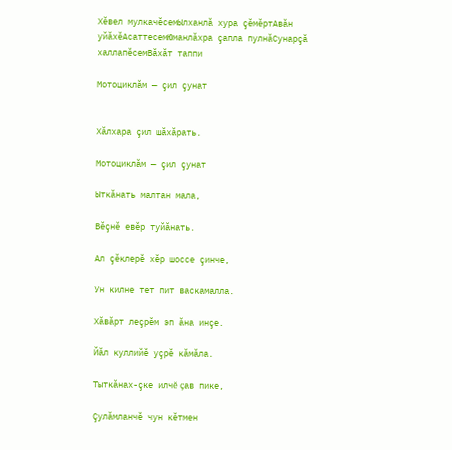Хӗвел мулкачӗсемЫлханлă хура çĕмĕртАвăн уйăхĕАсаттесемЮманлăхра çапла пулнăСунарçă халлапĕсемВăхăт таппи

Мотоциклăм — çил çунат


Хăлхара çил шăхăрать.

Мотоциклăм — çил çунат

Ыткăнать малтан мала,

Вĕçнĕ евĕр туйăнать.

Ал çĕклерĕ хĕр шоссе çинче,

Ун килне тет пит васкамалла.

Хăвăрт леçрĕм эп ăна инçе.

Йăл куллийĕ уçрĕ кăмăла.

Тыткăнах-çке илчĕ çав пике,

Çулăмланчĕ чун кĕтмен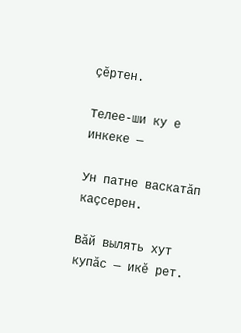çĕртен.

Телее-ши ку е инкеке —

Ун патне васкатăп каçсерен.

Вăй вылять хут купăс — икĕ рет.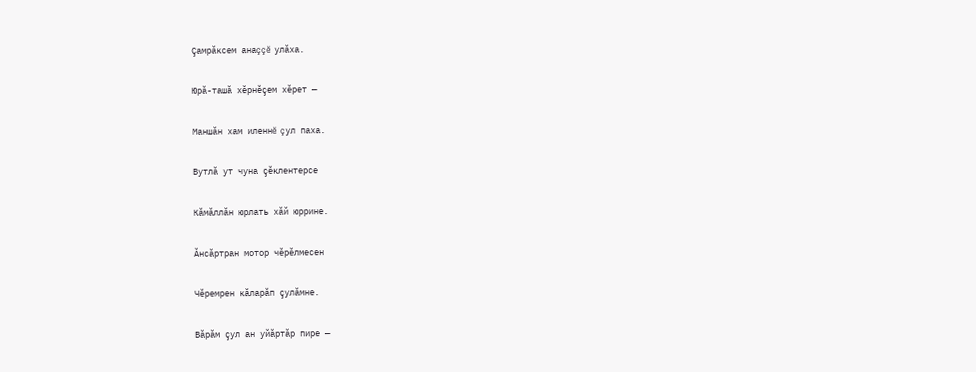Çамрăксем анаççĕ улăха.

Юрă-ташă хĕрнĕçем хĕрет —

Маншăн хам иленнĕ çул паха.

Вутлă ут чуна çĕклентерсе

Кăмăллăн юрлать хăй юррине.

Ăнсăртран мотор чĕрĕлмесен

Чĕремрен кăларăп çулăмне.

Вăрăм çул ан уйăртăр пире —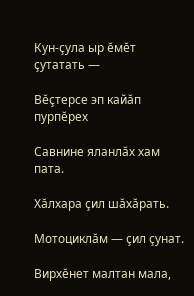Кун-çула ыр ĕмĕт çутатать —

Вĕçтерсе эп кайăп пурпĕрех

Савнине яланлăх хам пата.

Хăлхара çил шăхăрать.

Мотоциклăм — çил çунат.

Вирхĕнет малтан мала,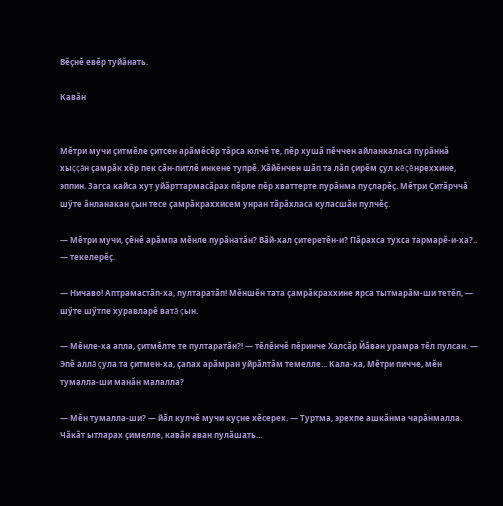Вĕçнĕ евĕр туйăнать.

Кавăн


Мĕтри мучи çитмĕле çитсен арăмĕсĕр тăрса юлчĕ те, пĕр хушă пĕччен айланкаласа пурăннă хыççăн çамрăк хĕр пек сăн-питлĕ инкене тупрĕ. Хăйĕнчен шăп та лăп çирĕм çул кĕçĕнреххине, эппин. Загса кайса хут уйăрттармасăрах пĕрле пĕр хваттерте пурăнма пуçларĕç. Мĕтри Çитăрччă шӳте ăнланакан çын тесе çамрăкраххисем унран тăрăхласа куласшăн пулчĕç.

— Мĕтри мучи, çĕнĕ арăмпа мĕнле пурăнатăн? Вăй-хал çитеретĕн-и? Пăрахса тухса тармарĕ-и-ха?.. — текелерĕç.

— Ничаво! Аптрамастăп-ха, пултаратăп! Мĕншĕн тата çамрăкраххине ярса тытмарăм-ши тетĕп, — шӳте шӳтпе хуравларĕ ватă çын.

— Мĕнле-ха апла, çитмĕлте те пултаратăн?! — тĕлĕнчĕ пĕринче Халсăр Йăван урамра тĕл пулсан. — Эпĕ аллă çула та çитмен-ха, çапах арăмран уйрăлтăм темелле... Кала-ха, Мĕтри пичче, мĕн тумалла-ши манăн малалла?

— Мĕн тумалла-ши? — йăл кулчĕ мучи куçне хĕсерех. — Туртма, эрехпе ашкăнма чарăнмалла. Чăкăт ытларах çимелле, кавăн аван пулăшать...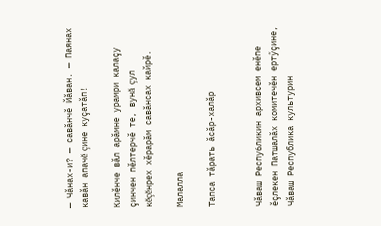— Чăнах-и? — савăнчĕ Йăван. — Паянах кавăн апачĕ çине куçатăп!

Килĕнче вăл арăмне урамри калаçу çинчен пĕлтерчĕ те, вунă çул кĕçĕнрех хĕрарăм савăнсах кайрĕ.

Малалла

Тапса тăрать ăсăр-халăр


Чăваш Респу6ликин архивсем енĕпе ĕçлекен Патшалăх комитечĕн ертӳçине, Чăваш Республика культурин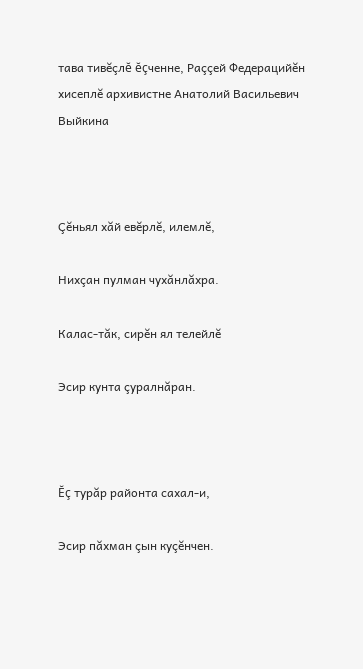тава тивĕçлĕ ĕçченне, Раççей Федерацийĕн хисеплĕ архивистне Анатолий Васильевич Выйкина



Çĕньял хăй евĕрлĕ, илемлĕ,

Нихçан пулман чухăнлăхра.

Калас-тăк, сирĕн ял телейлĕ

Эсир кунта çуралнăран.



Ĕç турăр районта сахал-и,

Эсир пăхман çын куçĕнчен.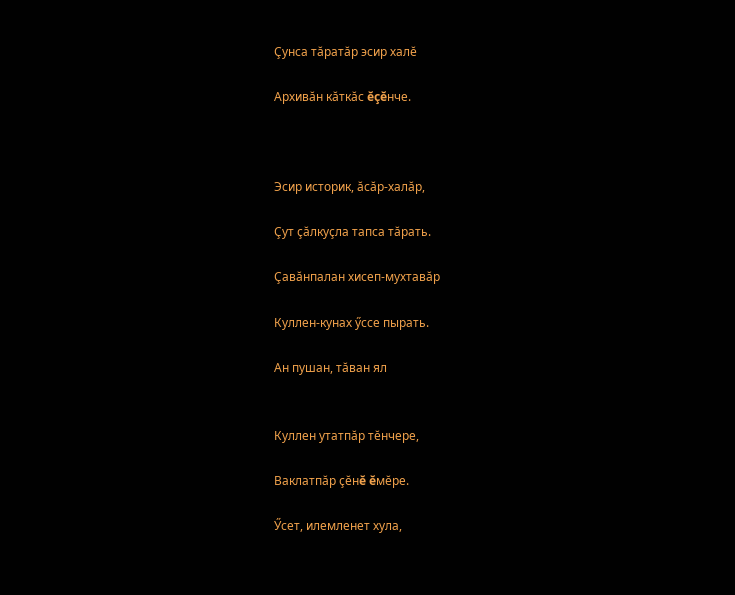Çунса тăратăр эсир халĕ

Архивăн кăткăс ĕçĕнче.



Эсир историк, ăсăр-халăр,

Çут çăлкуçла тапса тăрать.

Çавăнпалан хисеп-мухтавăр

Куллен-кунах ӳссе пырать.

Ан пушан, тăван ял


Куллен утатпăр тĕнчере,

Ваклатпăр çĕнĕ ĕмĕре.

Ӳсет, илемленет хула,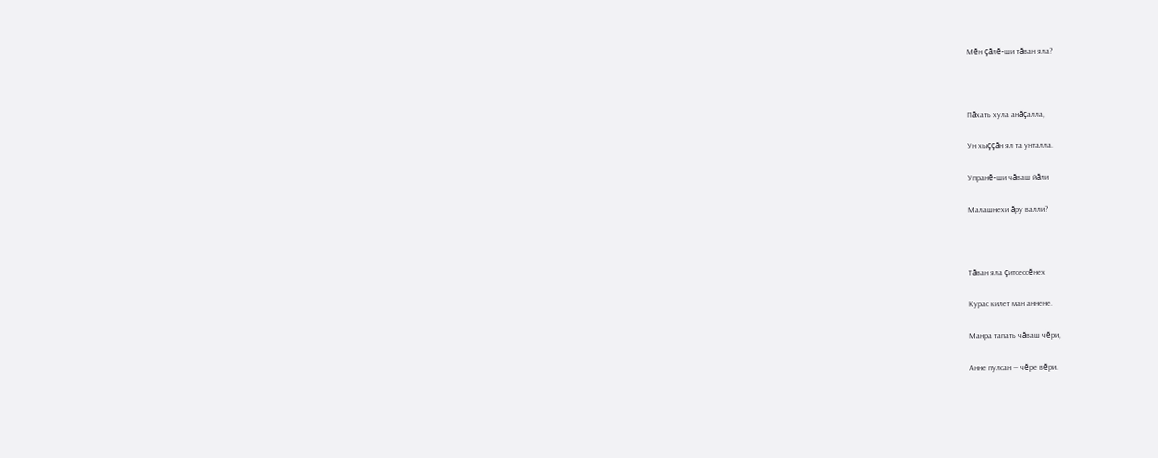Мĕн çăлĕ-ши тăван яла?



Пăхать хула анăçалла,

Ун хыççăн ял та унталла.

Упранĕ-ши чăваш йăли

Малашнехи ăру валли?



Тăван яла çитсессĕнех

Курас килет ман аннене.

Манра тапать чăваш чĕри,

Анне пулсан — чĕре вĕри.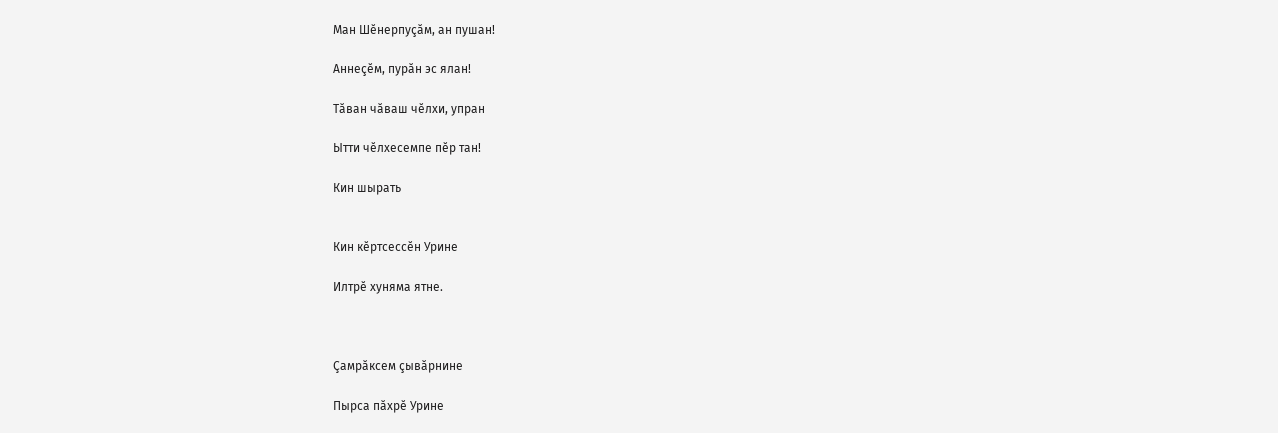Ман Шĕнерпуçăм, ан пушан!

Аннеçĕм, пурăн эс ялан!

Тăван чăваш чĕлхи, упран

Ытти чĕлхесемпе пĕр тан!

Кин шырать


Кин кĕртсессĕн Урине

Илтрĕ хуняма ятне.



Çамрăксем çывăрнине

Пырса пăхрĕ Урине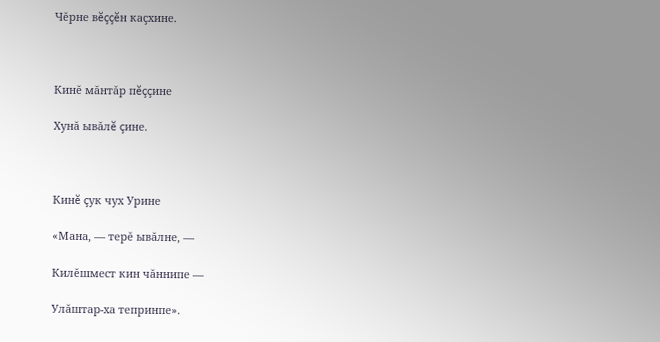Чĕрне вĕççĕн каçхине.



Кинĕ мăнтăр пĕççине

Хунă ывăлĕ çине.



Кинĕ çук чух Урине

«Мана, — терĕ ывăлне, —

Килĕшмест кин чăннипе —

Улăштар-ха тепринпе».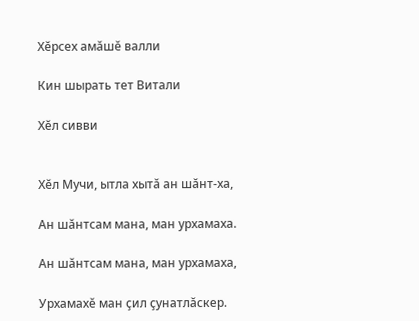Хĕрсех амăшĕ валли

Кин шырать тет Витали

Хĕл сивви


Хĕл Мучи, ытла хытă ан шăнт-ха,

Ан шăнтсам мана, ман урхамаха.

Ан шăнтсам мана, ман урхамаха,

Урхамахĕ ман çил çунатлăскер.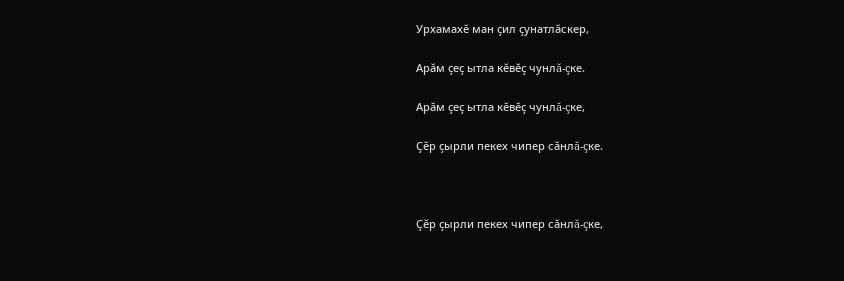Урхамахĕ ман çил çунатлăскер,

Арăм çеç ытла кĕвĕç чунлă-çке.

Арăм çеç ытла кĕвĕç чунлă-çке,

Çĕр çырли пекех чипер сăнлă-çке.



Çĕр çырли пекех чипер сăнлă-çке,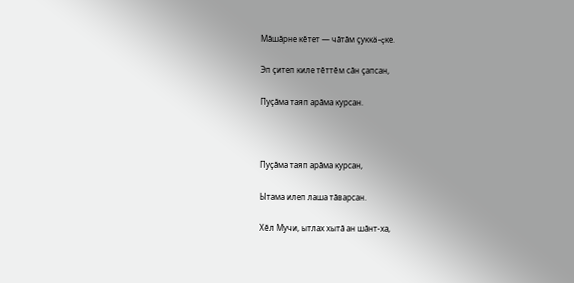Мăшăрне кĕтет — чăтăм çуккă-çке.

Эп çитеп киле тĕттĕм сăн çапсан,

Пуçăма таяп арăма курсан.



Пуçăма таяп арăма курсан,

Ытама илеп лаша тăварсан.

Хĕл Мучи, ытлах хытă ан шăнт-ха,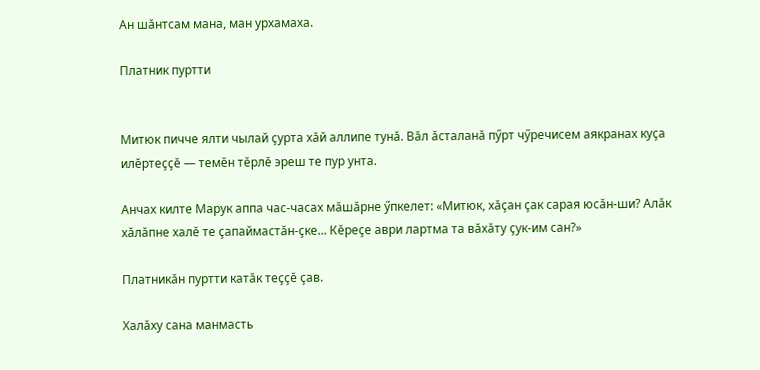Ан шăнтсам мана, ман урхамаха.

Платник пуртти


Митюк пичче ялти чылай çурта хăй аллипе тунă. Вăл ăсталанă пӳрт чӳречисем аякранах куçа илĕртеççĕ — темĕн тĕрлĕ эреш те пур унта.

Анчах килте Марук аппа час-часах мăшăрне ӳпкелет: «Митюк, хăçан çак сарая юсăн-ши? Алăк хăлăпне халĕ те çапаймастăн-çке... Кĕреçе аври лартма та вăхăту çук-им сан?»

Платникăн пуртти катăк теççĕ çав.

Халăху сана манмасть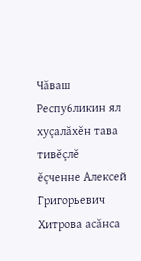Чăваш Респу6ликин ял хуçалăхĕн тава тивĕçлĕ ĕçченне Алексей Григорьевич Хитрова асăнса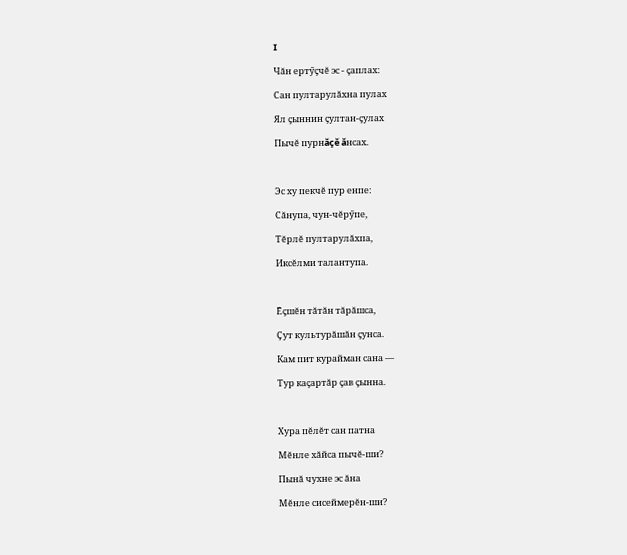I

Чăн ертӳçчĕ эс - çаплах:

Сан пултарулăхна пулах

Ял çыннин çултан-çулах

Пычĕ пурнăçĕ ăнсах.



Эс ху пекчĕ пур енпе:

Сăнупа, чун-чĕрӳпе,

Тĕрлĕ пултарулăхпа,

Иксĕлми талантупа.



Ĕçшĕн тăтăн тăрăшса,

Çут культурăшăн çунса.

Кам пит курайман сана —

Тур каçартăр çав çынна.



Хура пĕлĕт сан патна

Мĕнле хăйса пычĕ-ши?

Пынă чухне эс ăна

Мĕнле сисеймерĕн-ши?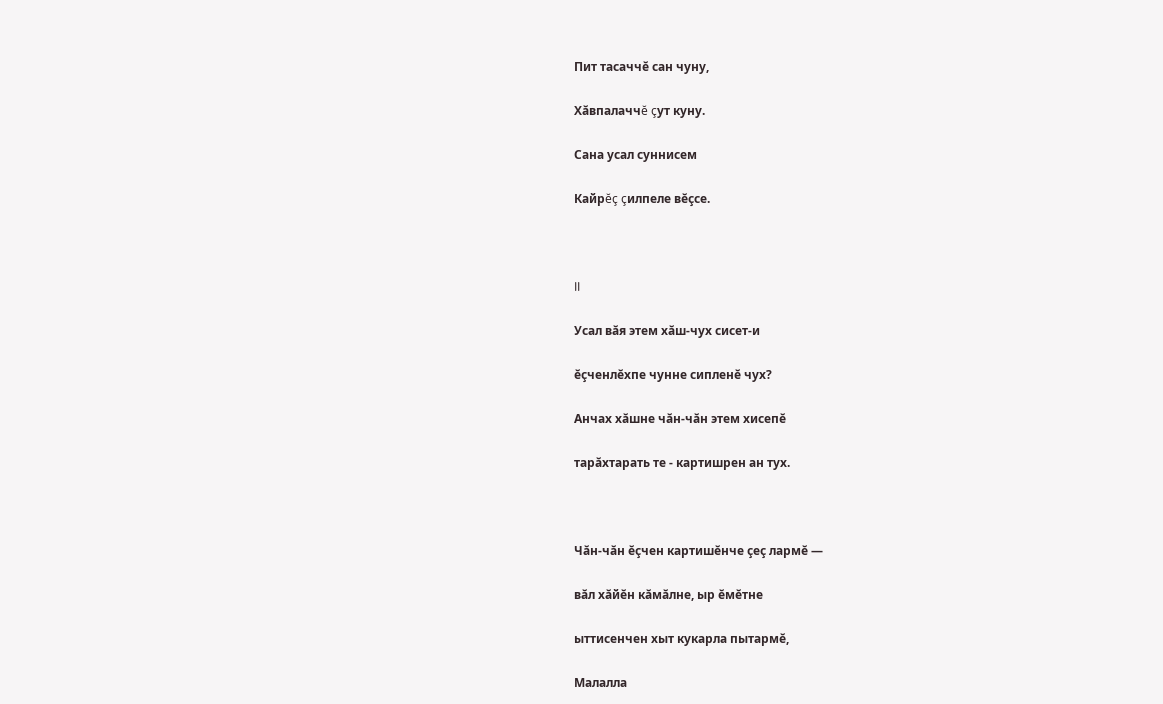Пит тасаччĕ сан чуну,

Хăвпалаччĕ çут куну.

Сана усал суннисем

Кайрĕç çилпеле вĕçсе.



II

Усал вăя этем хăш-чух сисет-и

ĕçченлĕхпе чунне сипленĕ чух?

Анчах хăшне чăн-чăн этем хисепĕ

тарăхтарать те - картишрен ан тух.



Чăн-чăн ĕçчен картишĕнче çеç лармĕ —

вăл хăйĕн кăмăлне, ыр ĕмĕтне

ыттисенчен хыт кукарла пытармĕ,

Малалла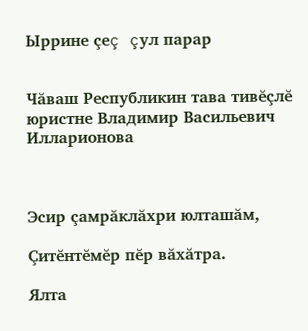Ыррине çеç çул парар


Чăваш Республикин тава тивĕçлĕ юристне Владимир Васильевич Илларионова



Эсир çамрăклăхри юлташăм,

Çитĕнтĕмĕр пĕр вăхăтра.

Ялта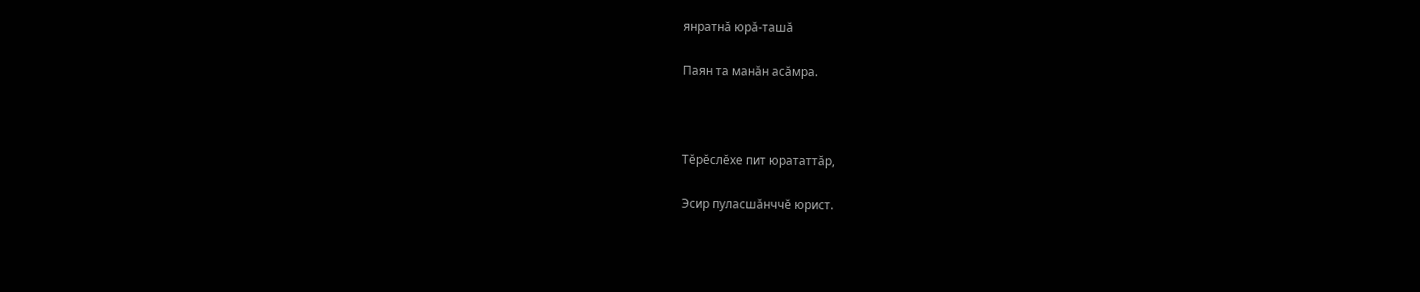янратнă юрă-ташă

Паян та манăн асăмра.



Тĕрĕслĕхе пит юрататтăр,

Эсир пуласшăнччĕ юрист.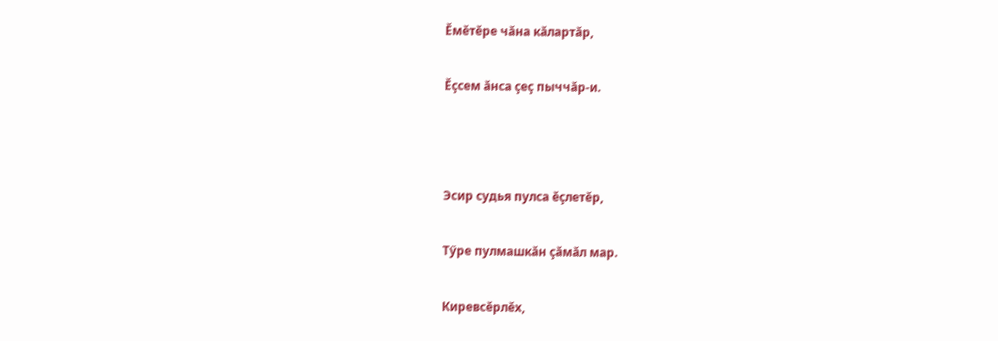Ĕмĕтĕре чăна кăлартăр,

Ĕçсем ăнса çеç пыччăр-и.



Эсир судья пулса ĕçлетĕр,

Тӳре пулмашкăн çăмăл мар.

Киревсĕрлĕх,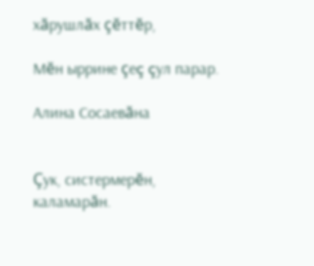хăрушлăх çĕттĕр,

Мĕн ыррине çеç çул парар.

Алина Сосаевăна


Çук, систермерĕн, каламарăн.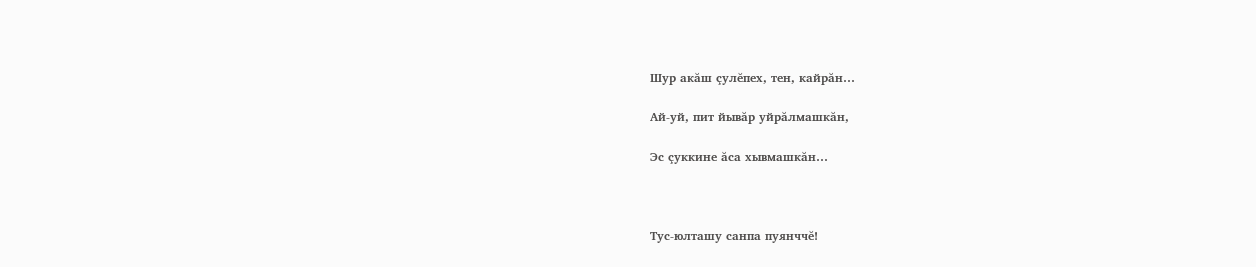Шур акăш çулĕпех, тен, кайрăн…

Ай-уй, пит йывăр уйрăлмашкăн,

Эс çуккине ăса хывмашкăн…



Тус-юлташу санпа пуянччĕ!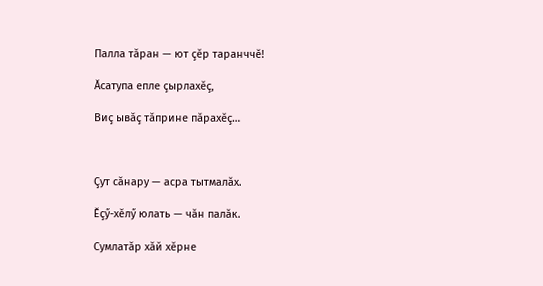Палла тăран — ют çĕр таранччĕ!

Ăсатупа епле çырлахĕç,

Виç ывăç тăприне пăрахĕç…



Çут сăнару — асра тытмалăх.

Ĕçӳ-хĕлӳ юлать — чăн палăк.

Сумлатăр хăй хĕрне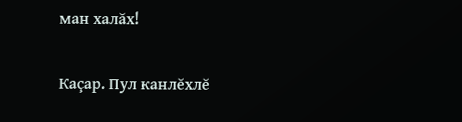ман халăх!

Каçар. Пул канлĕхлĕ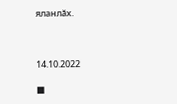яланлăх.



14.10.2022

■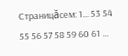Страницăсем: 1... 53 54 55 56 57 58 59 60 61 ...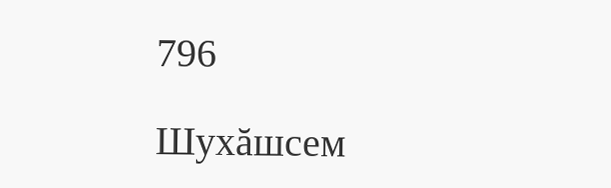796

Шухăшсем